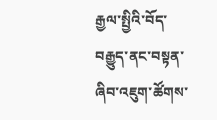རྒྱལ་སྤྱིའི་བོད་བརྒྱུད་ནང་བསྟན་ཞིབ་འཇུག་ཚོགས་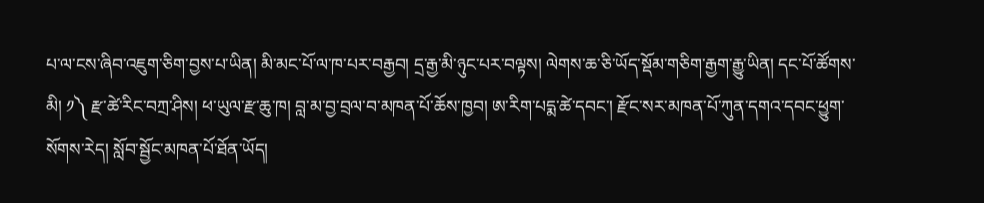པ་ལ་ངས་ཞིབ་འཇུག་ཅིག་བྱས་པ་ཡིན། མི་མང་པོ་ལ་ཁ་པར་བརྒྱབ། དྲ་རྒྱ་མི་ཉུང་པར་བལྟས། ལེགས་ཆ་ཅི་ཡོད་སྡོམ་གཅིག་རྒྱག་རྒྱུ་ཡིན། དང་པོ་ཚོགས་མི། ༡༽ རྫ་ཚེ་རིང་བཀྲ་ཤིས། ཕ་ཡུལ་རྫ་ཆུ་ཁ། བླ་མ་བྱ་བྲལ་བ་མཁན་པོ་ཆོས་ཁྱབ། ཨ་རིག་པདྨ་ཚེ་དབང་། རྫོང་སར་མཁན་པོ་ཀུན་དགའ་དབང་ཕྱུག་སོགས་རེད། སློབ་སྦྱོང་མཁན་པོ་ཐོན་ཡོད།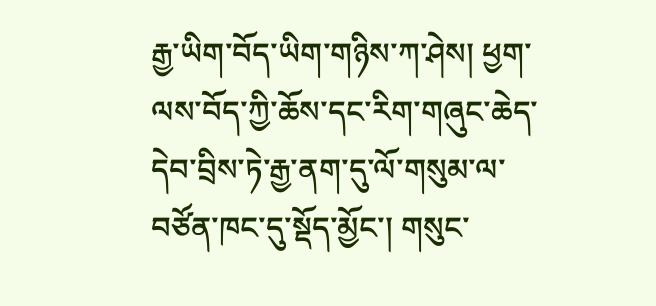རྒྱ་ཡིག་བོད་ཡིག་གཉིས་ཀ་ཤེས། ཕྱག་ལས་བོད་ཀྱི་ཆོས་དང་རིག་གཞུང་ཆེད་དེབ་བྲིས་ཏེ་རྒྱ་ནག་དུ་ལོ་གསུམ་ལ་བཙོན་ཁང་དུ་སྡོད་མྱོང་། གསུང་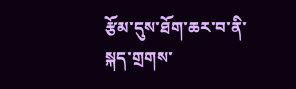རྩོམ་དུས་ཐོག་ཆར་བ་ནི་སྐད་གྲགས་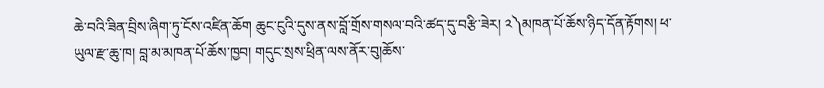ཆེ་བའི་ཟིན་བྲིས་ཞིག་ཏུ་ངོས་འཛིན་ཆོག ཆུང་ངུའི་དུས་ནས་བློ་གྲོས་གསལ་བའི་ཚད་དུ་བརྩི་ཟེར། ༢༽མཁན་པོ་ཆོས་ཉིད་དོན་རྟོགས། ཕ་ཡུལ་རྫ་ཆུ་ཁ། བླ་མ་མཁན་པོ་ཆོས་ཁྱབ། གདུང་སྲས་ཕྲིན་ལས་ནོར་བུ།ཆོས་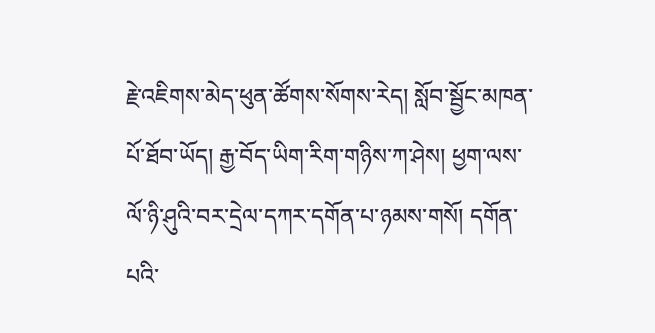རྗེ་འཇིགས་མེད་ཕུན་ཚོགས་སོགས་རེད། སློབ་སྦྱོང་མཁན་པོ་ཐོབ་ཡོད། རྒྱ་བོད་ཡིག་རིག་གཉིས་ཀ་ཤེས། ཕྱག་ལས་ལོ་ཉི་ཤུའི་བར་དྲེལ་དཀར་དགོན་པ་ཉམས་གསོ། དགོན་པའི་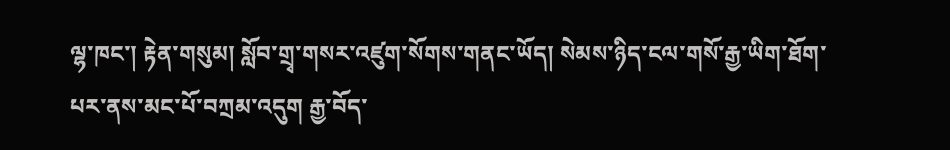ལྷ་ཁང་། རྟེན་གསུམ། སློབ་གྲྭ་གསར་འཛུག་སོགས་གནང་ཡོད། སེམས་ཉིད་ངལ་གསོ་རྒྱ་ཡིག་ཐོག་པར་ནས་མང་པོ་བཀྲམ་འདུག རྒྱ་བོད་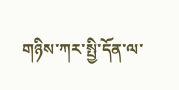གཉིས་ཀར་སྤྱི་དོན་ལ་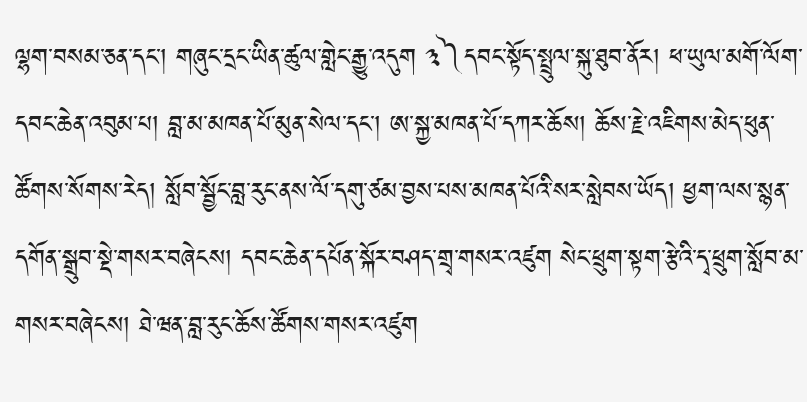ལྷག་བསམ་ཅན་དང་། གཞུང་དྲང་ཡིན་ཚུལ་གླེང་རྒྱུ་འདུག ༣༽དབང་སྟོད་སྤྲུལ་སྐུ་ཐུབ་ནོར། ཕ་ཡུལ་མགོ་ལོག་དབང་ཆེན་འབུམ་པ། བླ་མ་མཁན་པོ་མུན་སེལ་དང་། ཨ་སྐྱ་མཁན་པོ་དཀར་ཆོས། ཆོས་རྗེ་འཇིགས་མེད་ཕུན་ཚོགས་སོགས་རེད། སློབ་སྦྱོང་བླ་རུང་ནས་ལོ་དགུ་ཙམ་བྱས་པས་མཁན་པོའི་སར་སླེབས་ཡོད། ཕྱག་ལས་སྙན་དགོན་སྒྲུབ་སྡེ་གསར་བཞེངས། དབང་ཆེན་དཔོན་སྐོར་བཤད་གྲྭ་གསར་འཛུག སེང་ཕྲུག་སྟག་རྩེའི་དྭ་ཕྲུག་སློབ་མ་གསར་བཞེངས། ཐེ་ཝན་བླ་རུང་ཆོས་ཚོགས་གསར་འཛུག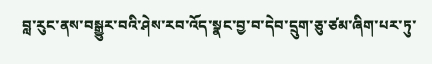བླ་རུང་ནས་བསྒྱུར་བའི་ཤེས་རབ་འོད་སྣང་བྱ་བ་དེབ་དྲུག་ཅུ་ཙམ་ཞིག་པར་ཏུ་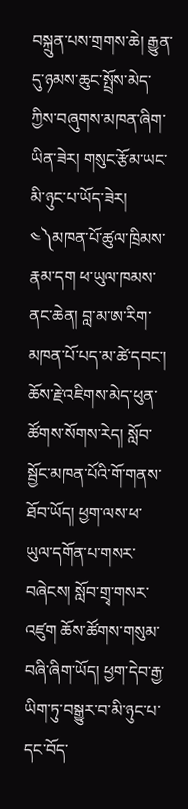བསྐྲུན་པས་གྲགས་ཆེ། རྒྱུན་དུ་ཉམས་ཆུང་སྤྲོས་མེད་ཀྱིས་བཞུགས་མཁན་ཞིག་ཡིན་ཟེར། གསུང་རྩོམ་ཡང་མི་ཉུང་པ་ཡོད་ཟེར། ༤༽མཁན་པོ་ཚུལ་ཁྲིམས་རྣམ་དག ཕ་ཡུལ་ཁམས་ནང་ཆེན། བླ་མ་ཨ་རིག་མཁན་པོ་པད་མ་ཚེ་དབང་། ཆོས་རྗེ་འཇིགས་མེད་ཕུན་ཚོགས་སོགས་རེད། སློབ་སྦྱོང་མཁན་པོའི་གོ་གནས་ཐོབ་ཡོད། ཕྱག་ལས་ཕ་ཡུལ་དགོན་པ་གསར་བཞེངས། སློབ་གྲྭ་གསར་འཛུག ཆོས་ཚོགས་གསུམ་བཞི་ཞིག་ཡོད། ཕྱག་དེབ་རྒྱ་ཡིག་ཏུ་བསྒྱུར་བ་མི་ཉུང་པ་དང་བོད་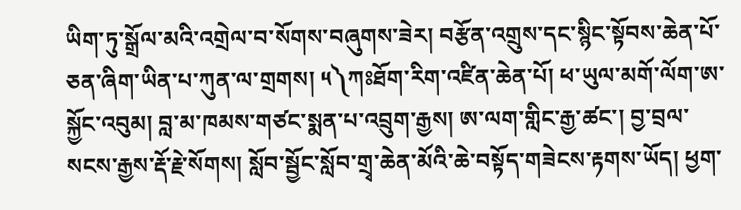ཡིག་ཏུ་སྒྲོལ་མའི་འགྲེལ་བ་སོགས་བཞུགས་ཟེར། བརྩོན་འགྲུས་དང་སྙིང་སྟོབས་ཆེན་པོ་ཅན་ཞིག་ཡིན་པ་ཀུན་ལ་གྲགས། ༥༽ཀཿཐོག་རིག་འཛིན་ཆེན་པོ། ཕ་ཡུལ་མགོ་ལོག་ཨ་སྐྱོང་འབུམ། བླ་མ་ཁམས་གཙང་སྨན་པ་འབྲུག་རྒྱས། ཨ་ལག་གླིང་རྒྱ་ཚང་། བྱ་བྲལ་སངས་རྒྱས་རྡོ་རྗེ་སོགས། སློབ་སྦྱོང་སློབ་གྲྭ་ཆེན་མོའི་ཆེ་བསྟོད་གཟེངས་རྟགས་ཡོད། ཕྱག་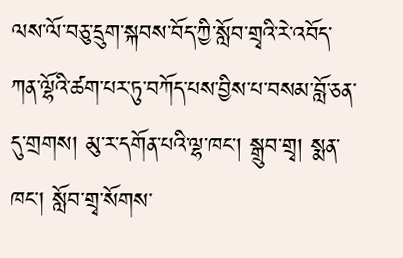ལས་ལོ་བཅུ་དྲུག་སྐབས་བོད་ཀྱི་སློབ་གྲྭའི་རེ་འབོད་ཀན་ལྷོའི་ཚག་པར་ཏུ་བཀོད་པས་བྱིས་པ་བསམ་བློ་ཅན་དུ་གྲགས། མུ་ར་དགོན་པའི་ལྷ་ཁང་། སྒྲུབ་གྲྭ། སྨན་ཁང་། སློབ་གྲྭ་སོགས་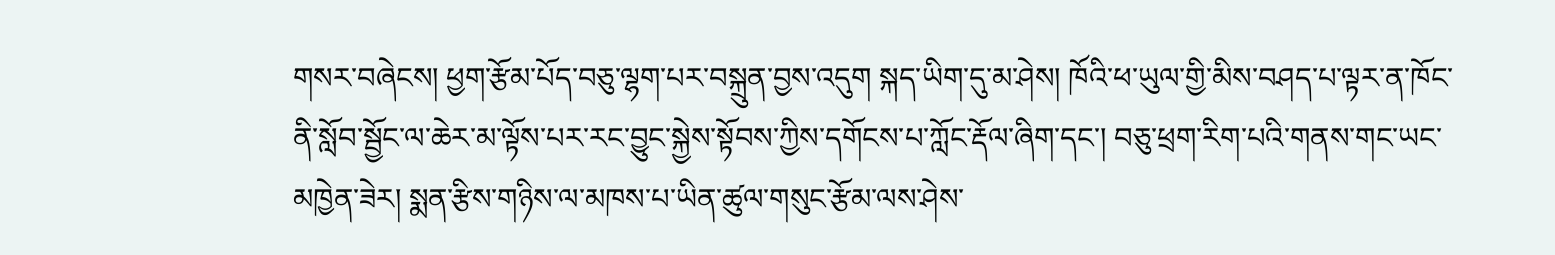གསར་བཞེངས། ཕྱག་རྩོམ་པོད་བཅུ་ལྷག་པར་བསྐྲུན་བྱས་འདུག སྐད་ཡིག་དུ་མ་ཤེས། ཁོའི་ཕ་ཡུལ་གྱི་མིས་བཤད་པ་ལྟར་ན་ཁོང་ནི་སློབ་སྦྱོང་ལ་ཆེར་མ་ལྟོས་པར་རང་བྱུང་སྐྱེས་སྟོབས་ཀྱིས་དགོངས་པ་ཀློང་རྡོལ་ཞིག་དང་། བཅུ་ཕྲག་རིག་པའི་གནས་གང་ཡང་མཁྱེན་ཟེར། སྨན་རྩིས་གཉིས་ལ་མཁས་པ་ཡིན་ཚུལ་གསུང་རྩོམ་ལས་ཤེས་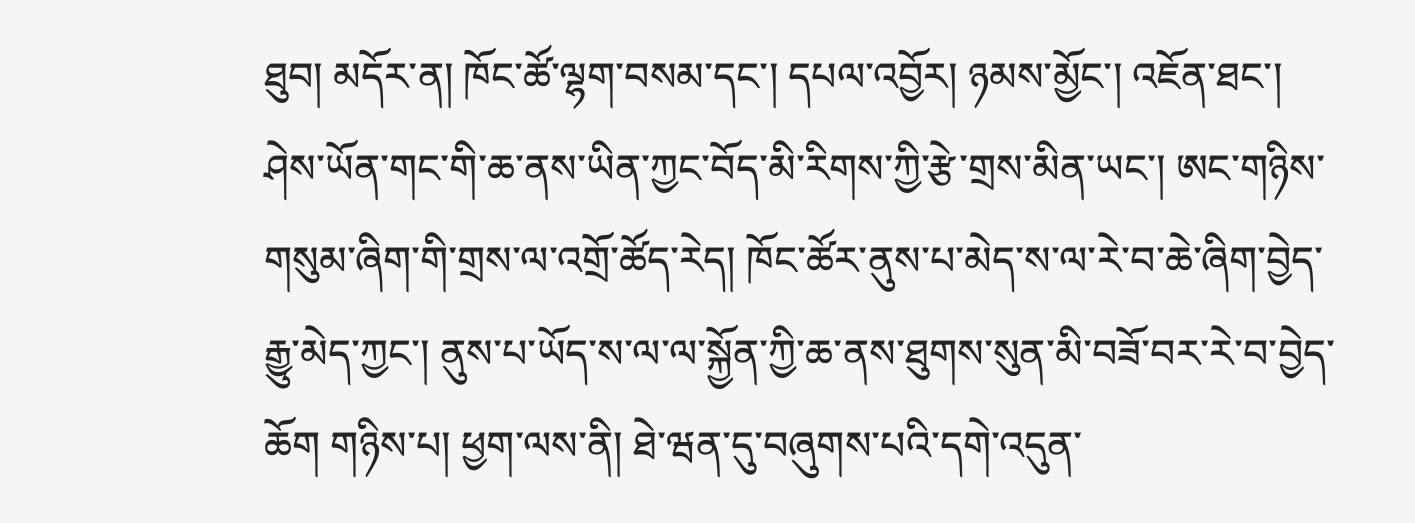ཐུབ། མདོར་ན། ཁོང་ཚོ་ལྷག་བསམ་དང་། དཔལ་འབྱོར། ཉམས་མྱོང་། འཇོན་ཐང་། ཤེས་ཡོན་གང་གི་ཆ་ནས་ཡིན་ཀྱང་བོད་མི་རིགས་ཀྱི་རྩེ་གྲས་མིན་ཡང་། ཨང་གཉིས་གསུམ་ཞིག་གི་གྲས་ལ་འགྲོ་ཚོད་རེད། ཁོང་ཚོར་ནུས་པ་མེད་ས་ལ་རེ་བ་ཆེ་ཞིག་བྱེད་རྒྱུ་མེད་ཀྱང་། ནུས་པ་ཡོད་ས་ལ་ལ་སྐྱོན་ཀྱི་ཆ་ནས་ཐུགས་སུན་མི་བཟོ་བར་རེ་བ་བྱེད་ཆོག གཉིས་པ། ཕྱག་ལས་ནི། ཐེ་ཝན་དུ་བཞུགས་པའི་དགེ་འདུན་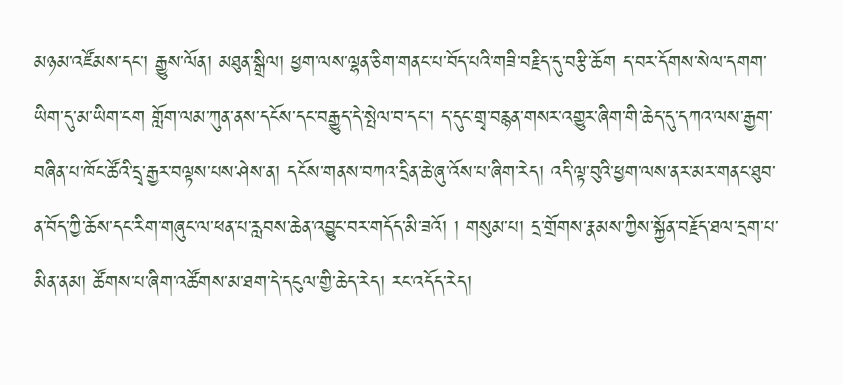མཉམ་འཛོམས་དང་། རྒྱུས་ལོན། མཐུན་སྒྲིལ། ཕྱག་ལས་ལྷན་ཅིག་གནང་པ་བོད་པའི་གཟི་བརྗིད་དུ་བརྩི་ཆོག ད་བར་དོགས་སེལ་དགག་ཡིག་དུ་མ་ཡིག་ངག གློག་ལམ་ཀུན་ནས་དངོས་དང་བརྒྱུད་དེ་སྤེལ་བ་དང་། ད་དུང་གྲྭ་བརྙན་གསར་འགྱུར་ཞིག་གི་ཆེད་དུ་དཀའ་ལས་རྒྱག་བཞིན་པ་ཁོང་ཚོའི་དྲྭ་རྒྱར་བལྟས་པས་ཤེས་ན། དངོས་གནས་བཀའ་དྲིན་ཆེ་ཞུ་འོས་པ་ཞིག་རེད། འདི་ལྟ་བུའི་ཕྱག་ལས་ནར་མར་གནང་ཐུབ་ན་བོད་ཀྱི་ཆོས་དང་རིག་གཞུང་ལ་ཕན་པ་རླབས་ཆེན་འབྱུང་བར་གདོད་མི་ཟའོ། ། གསུམ་པ། དྲ་གྲོགས་རྣམས་ཀྱིས་སྐྱོན་བརྗོད་ཐལ་དྲག་པ་མིན་ནམ། ཚོགས་པ་ཞིག་འཚོགས་མ་ཐག་དེ་དངུལ་གྱི་ཆེད་རེད། རང་འདོད་རེད།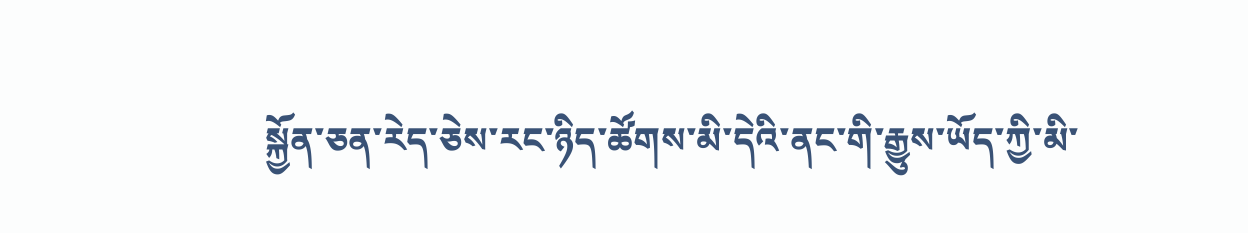སྐྱོན་ཅན་རེད་ཅེས་རང་ཉིད་ཚོགས་མི་དེའི་ནང་གི་རྒྱུས་ཡོད་ཀྱི་མི་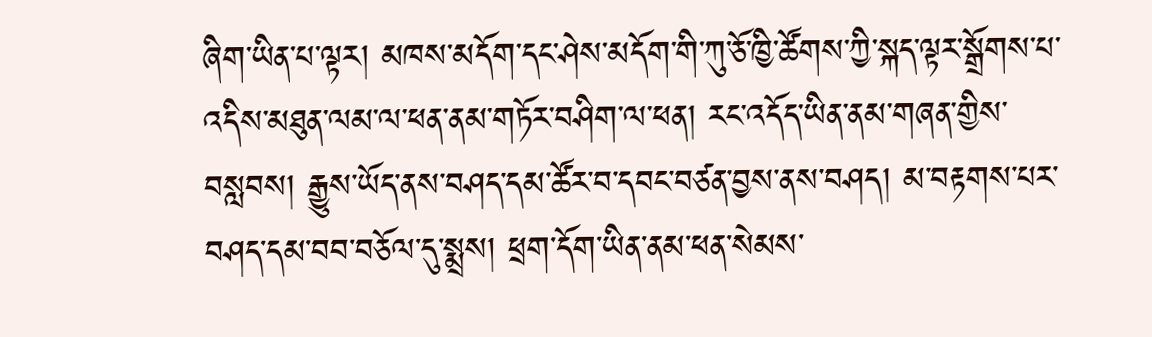ཞིག་ཡིན་པ་ལྟར། མཁས་མདོག་དང་ཤེས་མདོག་གི་ཀུ་ཅོ་ཁྱི་ཚོགས་ཀྱི་སྐད་ལྟར་སྒྲོགས་པ་འདིས་མཐུན་ལམ་ལ་ཕན་ནམ་གཏོར་བཤིག་ལ་ཕན། རང་འདོད་ཡིན་ནམ་གཞན་གྱིས་བསླབས། རྒྱུས་ཡོད་ནས་བཤད་དམ་ཚོར་བ་དབང་བཙན་བྱས་ནས་བཤད། མ་བརྟགས་པར་བཤད་དམ་བབ་བཅོལ་དུ་སྨྲས། ཕྲག་དོག་ཡིན་ནམ་ཕན་སེམས་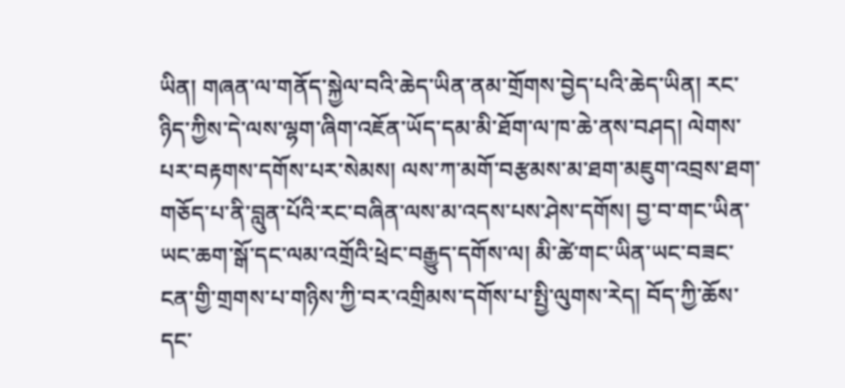ཡིན། གཞན་ལ་གནོད་སྐྱེལ་བའི་ཆེད་ཡིན་ནམ་གྲོགས་བྱེད་པའི་ཆེད་ཡིན། རང་ཉིད་ཀྱིས་དེ་ལས་ལྷག་ཞིག་འཇོན་ཡོད་དམ་མི་ཐོག་ལ་ཁ་ཆེ་ནས་བཤད། ལེགས་པར་བརྟགས་དགོས་པར་སེམས། ལས་ཀ་མགོ་བརྩམས་མ་ཐག་མཇུག་འབྲས་ཐག་གཅོད་པ་ནི་བླུན་པོའི་རང་བཞིན་ལས་མ་འདས་པས་ཤེས་དགོས། བྱ་བ་གང་ཡིན་ཡང་ཆག་སྒོ་དང་ལམ་འགྲོའི་ཕྲེང་བརྒྱུད་དགོས་ལ། མི་ཚེ་གང་ཡིན་ཡང་བཟང་ངན་གྱི་གྲགས་པ་གཉིས་ཀྱི་བར་འགྲིམས་དགོས་པ་སྤྱི་ལུགས་རེད། བོད་ཀྱི་ཆོས་དང་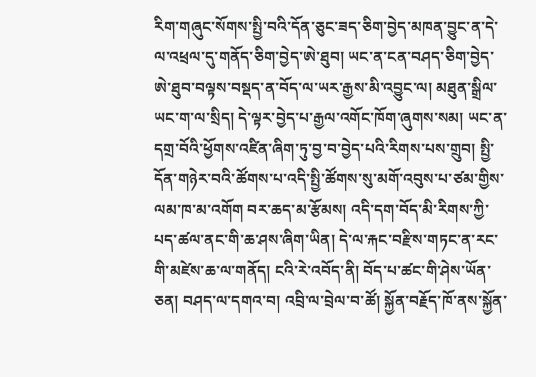རིག་གཞུང་སོགས་སྤྱི་བའི་དོན་ཅུང་ཟད་ཅིག་བྱེད་མཁན་བྱུང་ན་དེ་ལ་འཕྲལ་དུ་གནོད་ཅིག་བྱེད་ཨེ་ཐུབ། ཡང་ན་ངན་བཤད་ཅིག་བྱེད་ཨེ་ཐུབ་བལྟས་བསྡད་ན་བོད་ལ་ཡར་རྒྱས་མི་འབྱུང་ལ། མཐུན་སྒྲིལ་ཡང་ག་ལ་སྲིད། དེ་ལྟར་བྱེད་པ་རྒྱལ་འགོང་ཁོག་ཞུགས་སམ། ཡང་ན་དགྲ་བོའི་ཕྱོགས་འཛིན་ཞིག་ཏུ་བྱ་བ་བྱེད་པའི་རིགས་པས་གྲུབ། སྤྱི་དོན་གཉེར་བའི་ཚོགས་པ་འདི་སྤྱི་ཚོགས་སུ་མགོ་འབུས་པ་ཙམ་གྱིས་ལམ་ཁ་མ་འགོག བར་ཆད་མ་རྩོམས། འདི་དག་བོད་མི་རིགས་ཀྱི་པད་ཚལ་ནང་གི་ཆ་ཤས་ཞིག་ཡིན། དེ་ལ་རྐང་བརྫིས་གཏང་ན་རང་གི་མཛེས་ཆ་ལ་གནོད། ངའི་རེ་འབོད་ནི། བོད་པ་ཚང་གི་ཤེས་ཡོན་ཅན། བཤད་ལ་དགའ་བ། འབྲི་ལ་བྲེལ་བ་ཚོ། སྐྱོན་བརྗོད་ཁོ་ནས་སྐྱོན་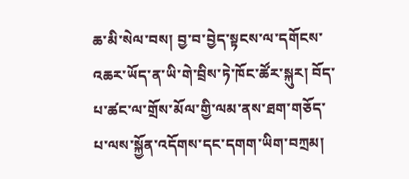ཆ་མི་སེལ་བས། བྱ་བ་བྱེད་སྟངས་ལ་དགོངས་འཆར་ཡོད་ན་ཡི་གེ་བྲིས་ཏེ་ཁོང་ཚོར་སྐུར། བོད་པ་ཚང་ལ་གྲོས་མོལ་གྱི་ལམ་ནས་ཐག་གཅོད་པ་ལས་སྐྱོན་འདོགས་དང་དགག་ཡིག་བཀྲམ།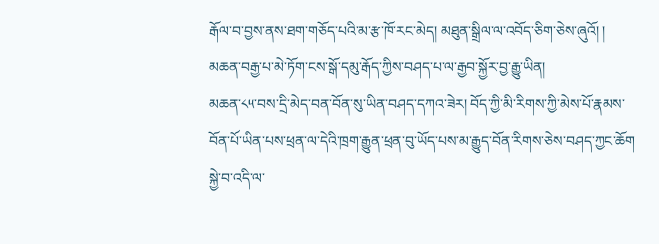རྒོལ་བ་བྱས་ནས་ཐག་གཅོད་པའི་མ་རྩ་ཁོ་རང་མེད། མཐུན་སྒྲིལ་ལ་འབོད་ཅིག་ཅེས་ཞུའོ། །
མཆན་བརྒྱ་པ་མེ་ཏོག་ངས་སྒོ་དམུ་རྒོད་ཀྱིས་བཤད་པ་ལ་རྒྱབ་སྐྱོར་བྱ་རྒྱུ་ཡིན།
མཆན་༨༥་བས་དྲི་མེད་བན་བོན་སུ་ཡིན་བཤད་དཀའ་ཟེར། བོད་ཀྱི་མི་རིགས་ཀྱི་མེས་པོ་རྣམས་བོན་པོ་ཡིན་པས་ཕྲན་ལ་དེའི་ཁྲག་རྒྱུན་ཕྲན་བུ་ཡོད་པས་མ་རྒྱུད་བོན་རིགས་ཅེས་བཤད་ཀྱང་ཆོག སྐྱེ་བ་འདི་ལ་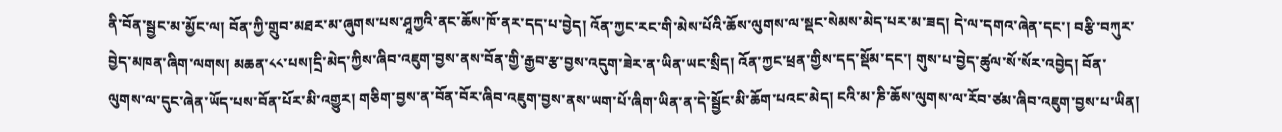ནི་བོན་སྦྱང་མ་མྱོང་ལ། བོན་ཀྱི་གྲུབ་མཐར་མ་ཞུགས་པས་ཤཱཀྱའི་ནང་ཆོས་ཁོ་ནར་དད་པ་བྱེད། འོན་ཀྱང་རང་གི་མེས་པོའི་ཆོས་ལུགས་ལ་སྡང་སེམས་མེད་པར་མ་ཟད། དེ་ལ་དགའ་ཞེན་དང་། བརྩི་བཀུར་བྱེད་མཁན་ཞིག་ལགས། མཆན་༨༨་པས།དྲི་མེད་ཀྱིས་ཞིབ་འཇུག་བྱས་ནས་བོན་གྱི་རྒྱབ་རྩ་བྱས་འདུག་ཟེར་ན་ཡིན་ཡང་སྲིད། འོན་ཀྱང་ཕྲན་གྱིས་དད་སྡོམ་དང་། གུས་པ་བྱེད་ཚུལ་སོ་སོར་འབྱེད། བོན་ལུགས་ལ་དུང་ཞེན་ཡོད་པས་བོན་པོར་མི་འགྱུར། གཅིག་བྱས་ན་བོན་བོར་ཞིབ་འཇུག་བྱས་ནས་ཡག་པོ་ཞིག་ཡིན་ན་དེ་སྦྱོང་མི་ཆོག་པའང་མེད། ངའི་མ་ཎི་ཆོས་ལུགས་ལ་རོབ་ཙམ་ཞིབ་འཇུག་བྱས་པ་ཡིན།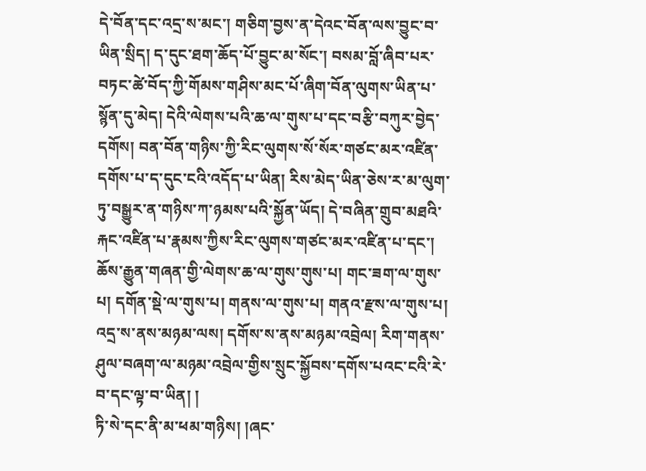དེ་བོན་དང་འདྲ་ས་མང་། གཅིག་བྱས་ན་དེའང་བོན་ལས་བྱུང་བ་ཡིན་སྲིད། ད་དུང་ཐག་ཆོད་པོ་བྱུང་མ་སོང་། བསམ་བློ་ཞིབ་པར་བཏང་ཚེ་བོད་ཀྱི་གོམས་གཤིས་མང་པོ་ཞིག་བོན་ལུགས་ཡིན་པ་སྙོན་དུ་མེད། དེའི་ལེགས་པའི་ཆ་ལ་གུས་པ་དང་བརྩི་བཀུར་བྱེད་དགོས། བན་བོན་གཉིས་ཀྱི་རིང་ལུགས་སོ་སོར་གཙང་མར་འཛིན་དགོས་པ་ད་དུང་ངའི་འདོད་པ་ཡིན། རིས་མེད་ཡིན་ཅེས་ར་མ་ལུག་ཏུ་བསྒྱུར་ན་གཉིས་ཀ་ཉམས་པའི་སྐྱོན་ཡོད། དེ་བཞིན་གྲུབ་མཐའི་རྐང་འཛིན་པ་རྣམས་ཀྱིས་རིང་ལུགས་གཙང་མར་འཛིན་པ་དང་། ཆོས་རྒྱུན་གཞན་གྱི་ལེགས་ཆ་ལ་གུས་གུས་པ། གང་ཟག་ལ་གུས་པ། དགོན་སྡེ་ལ་གུས་པ། གནས་ལ་གུས་པ། གནའ་རྫས་ལ་གུས་པ། འདྲ་ས་ནས་མཉམ་ལས། དགོས་ས་ནས་མཉམ་འབྲེལ། རིག་གནས་ཤུལ་བཞག་ལ་མཉམ་འབྲེལ་གྱིས་སྲུང་སྐྱོབས་དགོས་པའང་ངའི་རེ་བ་དང་ལྟ་བ་ཡིན། །
ཏི་སེ་དང་ནི་མ་ཕམ་གཉིས། །ཞང་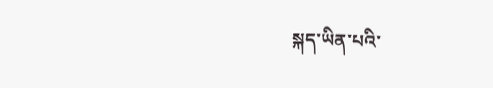སྐད་ཡིན་པའི་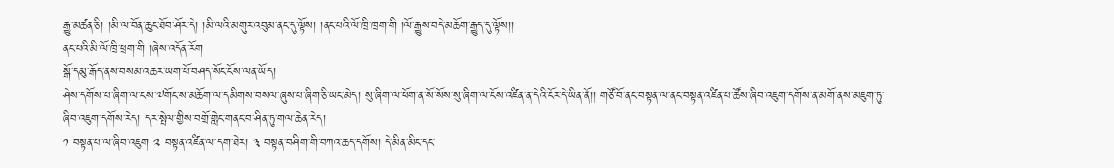རྒྱུ་མཚན་ཅི། །མི་ལ་བོན་ཆུང་ཐོབ་ཤོར་དེ། །མི་ལའི་མགུར་འབུམ་ནང་དུ་ལྟོས། །ནང་པའི་ལོ་ཁྲི་ཁྲག་གི །ལོ་རྒྱུས་བདེ་མཆོག་རྒྱུད་དུ་ལྟོས།།
ནང་པའི་མི་ལོ་ཁྲི་ཕྲག་གི །ཞེས་འདོན་རོག
སྒོ་དམུ་རྒོད་ནས་བསམ་འཆར་ཡག་པོ་བཤད་སོང་ངོས་ལན་ཡོད།
ཤེས་དགོས་པ་ཞིག་ལ་ངས་༧གོང་ས་མཆོག་ལ་དམིགས་བསལ་ཞུས་པ་ཞིག་ཅི་ཡང་མེད། སུ་ཞིག་ལ་ཕོག་ན་སོ་སོས་སུ་ཞིག་ལ་ངོས་འཛིན་ན་དེའི་ངོར་དེ་ཡིན་ནོ།། གཙོ་བོ་ནང་བསྟན་ལ་ནང་བསྟན་འཛིན་པ་ཚོས་ཞིབ་འཇུག་དགོས་ན་མགོ་ནས་མཇུག་ཏུ་ཞིབ་འཇུག་དགོས་རེད། དར་སྤེལ་གྱིས་བགྲོ་གླེང་གནང་བ་ཤིན་ཏུ་གལ་ཆེན་རེད།
༡ བསྟན་པ་ལ་ཞིབ་འཇུག ༢ བསྟན་འཛིན་ལ་དག་ཐེར། ༣ བསྟན་བཤིག་གི་བཀའ་ཆད་དགོས། དེ་མིན་མིང་དང་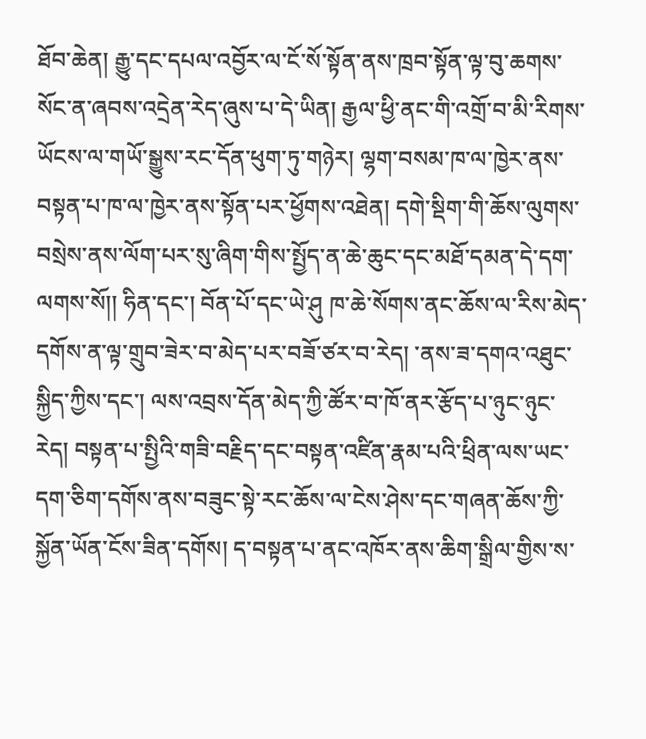ཐོབ་ཆེན། རྒྱུ་དང་དཔལ་འབྱོར་ལ་ངོ་སོ་སྟོན་ནས་ཁྲབ་སྟོན་ལྟ་བུ་ཆགས་སོང་ན་ཞབས་འདྲེན་རེད་ཞུས་པ་དེ་ཡིན། རྒྱལ་ཕྱི་ནང་གི་འགྲོ་བ་མི་རིགས་ཡོངས་ལ་གཡོ་སྒྱུས་རང་དོན་ཕུག་ཏུ་གཉེར། ལྷག་བསམ་ཁ་ལ་ཁྱེར་ནས་བསྟན་པ་ཁ་ལ་ཁྱེར་ནས་སྟོན་པར་ཕྱོགས་འཐེན། དགེ་སྡིག་གི་ཆོས་ལུགས་བསྲེས་ནས་ལོག་པར་སུ་ཞིག་གིས་སྤྱོད་ན་ཆེ་ཆུང་དང་མཐོ་དམན་དེ་དག་ལགས་སོ།། ཧིན་དང་། བོན་པོ་དང་ཡེ་ཤུ ཁ་ཆེ་སོགས་ནང་ཆོས་ལ་རིས་མེད་དགོས་ན་ལྟ་གྲུབ་ཟེར་བ་མེད་པར་བཟོ་ཙར་བ་རེད། ་ནས་ཟ་དགའ་འཐུང་སྐྱིད་ཀྱིས་དང་། ལས་འབྲས་དོན་མེད་ཀྱི་ཚོར་བ་ཁོ་ནར་རྩོད་པ་ཉུང་ཉུང་རེད། བསྟན་པ་སྤྱིའི་གཟི་བརྗིད་དང་བསྟན་འཛིན་རྣམ་པའི་ཕྲིན་ལས་ཡང་དག་ཅིག་དགོས་ནས་བཟུང་སྟེ་རང་ཆོས་ལ་ངེས་ཤེས་དང་གཞན་ཆོས་ཀྱི་སྐྱོན་ཡོན་ངོས་ཟིན་དགོས། ད་བསྟན་པ་ནང་འཁོར་ནས་ཆིག་སྒྲིལ་གྱིས་ས་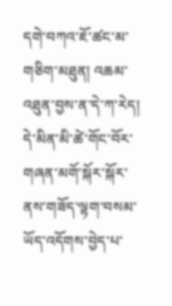དགེ་བཀའ་ཇོ་ཚང་མ་གཅིག་མཐུན། འཆམ་འཐུན་བྱས་ན་དེ་ཀ་རེད། དེ་མིན་མི་ཚེ་གོང་བོར་གཞན་མགོ་སྐོར་སྐོར་ནས་གཟོད་ལྷག་བསམ་ཡོད་འདོགས་བྱེད་པ་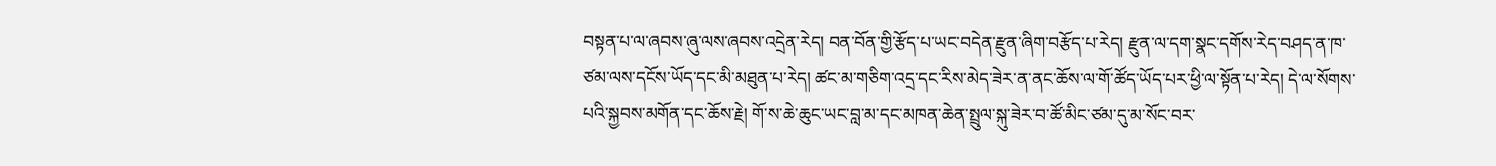བསྟན་པ་ལ་ཞབས་ཞུ་ལས་ཞབས་འདྲེན་རེད། བན་བོན་གྱི་རྩོད་པ་ཡང་བདེན་རྫུན་ཞིག་བརྩོད་པ་རེད། རྫུན་ལ་དག་སྣང་དགོས་རེད་བཤད་ན་ཁ་ཙམ་ལས་དངོས་ཡོད་དང་མི་མཐུན་པ་རེད། ཚང་མ་གཅིག་འདྲ་དང་རིས་མེད་ཟེར་ན་ནང་ཆོས་ལ་གོ་ཚོད་ཡོད་པར་ཕྱི་ལ་སྟོན་པ་རེད། དེ་ལ་སོགས་པའི་སྐྱབས་མགོན་དང་ཆོས་རྗེ། གོ་ས་ཆེ་ཆུང་ཡང་བླ་མ་དང་མཁན་ཆེན་སྤྲུལ་སྐུ་ཟེར་བ་ཚོ་མིང་ཙམ་དུ་མ་སོང་བར་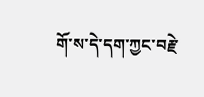གོ་ས་དེ་དག་ཀྱང་བརྗེ་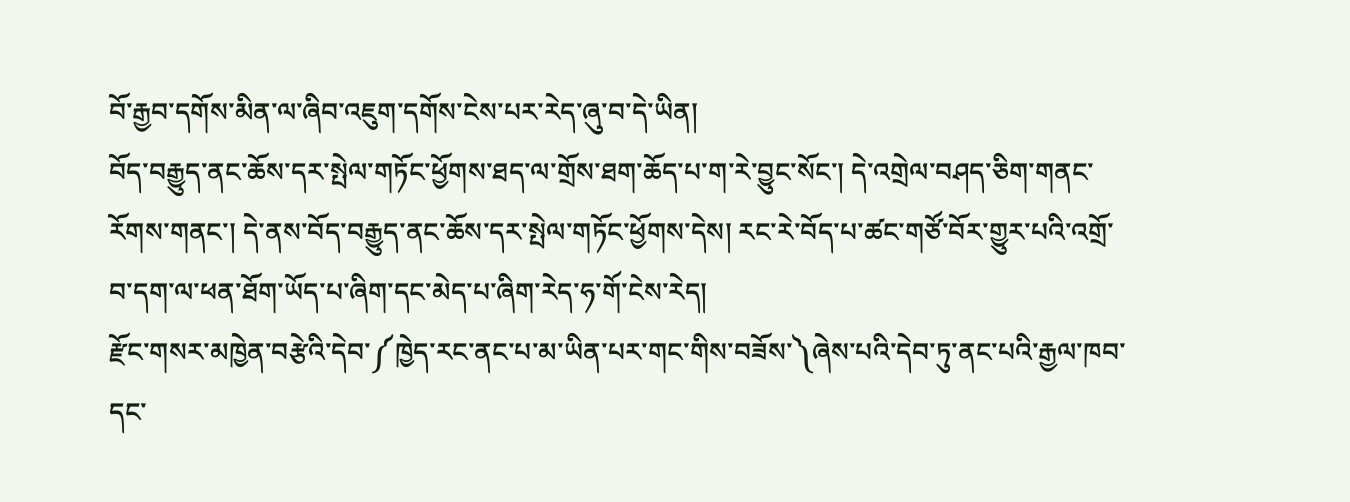བོ་རྒྱབ་དགོས་མིན་ལ་ཞིབ་འཇུག་དགོས་ངེས་པར་རེད་ཞུ་བ་དེ་ཡིན།
བོད་བརྒྱུད་ནང་ཆོས་དར་སྤེལ་གཏོང་ཕྱོགས་ཐད་ལ་གྲོས་ཐག་ཆོད་པ་ག་རེ་བྱུང་སོང་། དེ་འགྲེལ་བཤད་ཅིག་གནང་རོགས་གནང་། དེ་ནས་བོད་བརྒྱུད་ནང་ཆོས་དར་སྤེལ་གཏོང་ཕྱོགས་དེས། རང་རེ་བོད་པ་ཚང་གཙོ་བོར་གྱུར་པའི་འགྲོ་བ་དག་ལ་ཕན་ཐོག་ཡོད་པ་ཞིག་དང་མེད་པ་ཞིག་རེད་ཧ་གོ་ངེས་རེད།
རྫོང་གསར་མཁྱེན་བརྩེའི་དེབ་༼ཁྱེད་རང་ནང་པ་མ་ཡིན་པར་གང་གིས་བཟོས་༽ཞེས་པའི་དེབ་ཏུ་ནང་པའི་རྒྱལ་ཁབ་དང་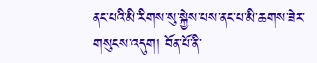ནང་པའི་མི་རིགས་སུ་སྐྱེས་པས་ནང་པ་མི་ཆགས་ཟེར་གསུངས་འདུག། བོན་པོ་ནི་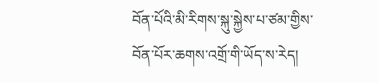བོན་པོའི་མི་རིགས་སྐུ་སྐྱེས་པ་ཙམ་གྱིས་བོན་པོར་ཆགས་འགྲོ་གི་ཡོད་ས་རེད།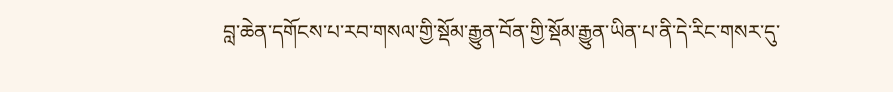བླ་ཆེན་དགོངས་པ་རབ་གསལ་གྱི་སྡོམ་རྒྱུན་བོན་གྱི་སྡོམ་རྒྱུན་ཡིན་པ་ནི་དེ་རིང་གསར་དུ་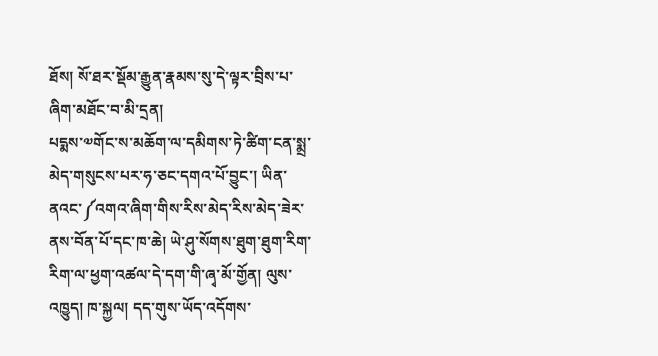ཐོས། སོ་ཐར་སྡོམ་རྒྱུན་རྣམས་སུ་དེ་ལྟར་བྲིས་པ་ཞིག་མཐོང་བ་མི་དྲན།
པདྨས་༧གོང་ས་མཆོག་ལ་དམིགས་ཏེ་ཚིག་ངན་སྨྲ་མེད་གསུངས་པར་ཧ་ཅང་དགའ་པོ་བྱུང་། ཡིན་ནའང་༼འགའ་ཞིག་གིས་རིས་མེད་རིས་མེད་ཟེར་ནས་བོན་པོ་དང་ཁ་ཆེ། ཡེ་ཤུ་སོགས་ཐུག་ཐུག་རིག་རིག་ལ་ཕྱག་འཚལ་དེ་དག་གི་ཞྭ་མོ་གྱོན། ལུས་འཁྱུད། ཁ་སྐྱལ། དད་གུས་ཡོད་འདོགས་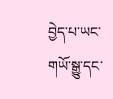བྱེད་པ་ཡང་གཡོ་སྒྱུ་དང་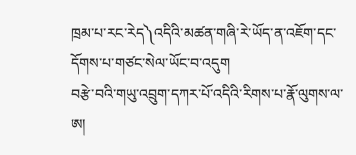ཁྲམ་པ་རང་རེད༽འདིའི་མཚན་གཞི་རེ་ཡོད་ན་འཇོག་དང་དོགས་པ་གཙང་སེལ་ཡོང་བ་འདུག
བརྩེ་བའི་གཡུ་འབྲུག་དཀར་པོ་འདིའི་རིགས་པ་རྣོ་ལུགས་ལ་ཨ།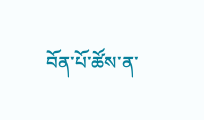བོན་པོ་ཚོས་ན་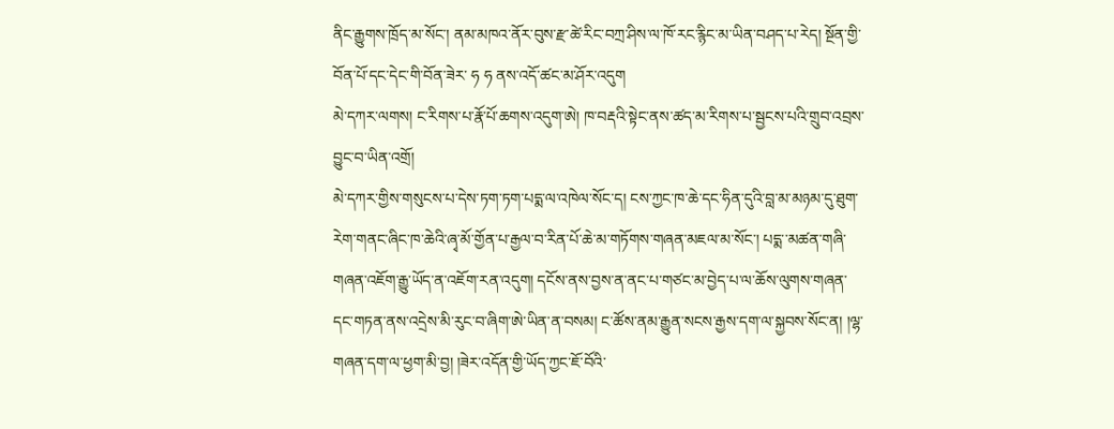ནིང་རྒྱུགས་ཁྲོད་མ་སོང་། ནམ་མཁའ་ནོར་བུས་རྫ་ཚེ་རིང་བཀྲ་ཤིས་ལ་ཁོ་རང་རྙིང་མ་ཡིན་བཤད་པ་རེད། སྔོན་གྱི་བོན་པོ་དང་དེང་གི་བོན་ཟེར་ ཧ ཧ ནས་འདོ་ཚང་མ་ཤོར་འདུག
མེ་དཀར་ལགས། ང་རིགས་པ་རྣོ་པོ་ཆགས་འདུག་ཨེ། ཁ་བརྡའི་སྟེང་ནས་ཚད་མ་རིགས་པ་སྦྱངས་པའི་གྲུབ་འབྲས་བྱུང་བ་ཡིན་འགྲོ།
མེ་དཀར་གྱིས་གསུངས་པ་དེས་ཏག་ཏག་པདྨ་ལ་འཁེལ་སོང་ད། ངས་ཀྱང་ཁ་ཆེ་དང་ཧིན་དུའི་བླ་མ་མཉམ་དུ་ཐུག་རེག་གནང་ཞིང་ཁ་ཆེའི་ཞྭ་མོ་གྱོན་པ་རྒྱལ་བ་རིན་པོ་ཆེ་མ་གཏོགས་གཞན་མཇལ་མ་སོང་། པདྨ་་མཚན་གཞི་གཞན་འཇོག་རྒྱུ་ཡོད་ན་འཇོག་རན་འདུག། དངོས་ནས་བྱས་ན་ནང་པ་གཙང་མ་བྱེད་པ་ལ་ཆོས་ལུགས་གཞན་དང་གཏན་ནས་འདྲེས་མི་རུང་བ་ཞིག་ཨེ་ཡིན་ན་བསམ། ང་ཚོས་ནམ་རྒྱུན་སངས་རྒྱས་དག་ལ་སྐྱབས་སོང་ན། །ལྷ་གཞན་དག་ལ་ཕྱག་མི་བྱ། །ཟེར་འདོན་གྱི་ཡོད་ཀྱང་ཇོ་བོའི་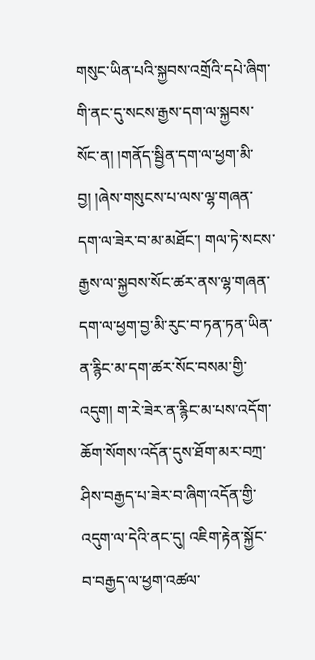གསུང་ཡིན་པའི་སྐྱབས་འགྲོའི་དཔེ་ཞིག་གི་ནང་དུ་སངས་རྒྱས་དག་ལ་སྐྱབས་སོང་ན། །གནོད་སྦྱིན་དག་ལ་ཕྱག་མི་བྱ། །ཞེས་གསུངས་པ་ལས་ལྷ་གཞན་དག་ལ་ཟེར་བ་མ་མཐོང་། གལ་ཏེ་སངས་རྒྱས་ལ་སྐྱབས་སོང་ཚར་ནས་ལྷ་གཞན་དག་ལ་ཕྱག་བྱ་མི་རུང་བ་ཏན་ཏན་ཡིན་ན་རྙིང་མ་དག་ཚར་སོང་བསམ་གྱི་འདུག། ག་རེ་ཟེར་ན་རྙིང་མ་པས་འདོག་ཆོག་སོགས་འདོན་དུས་ཐོག་མར་བཀྲ་ཤིས་བརྒྱད་པ་ཟེར་བ་ཞིག་འདོན་གྱི་འདུག་ལ་དེའི་ནང་དུ། འཇིག་རྟེན་སྐྱོང་བ་བརྒྱད་ལ་ཕྱག་འཚལ་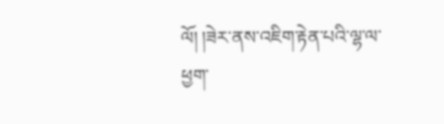ལོ། །ཟེར་ནས་འཇིག་རྟེན་པའི་ལྷ་ལ་ཕྱག་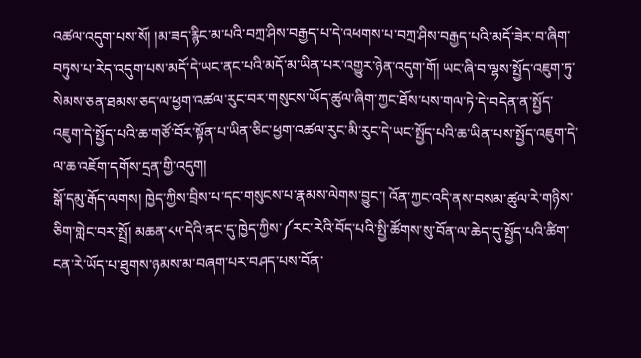འཚལ་འདུག་པས་སོ། །མ་ཟད་རྙིང་མ་པའི་བཀྲ་ཤིས་བརྒྱད་པ་དེ་འཕགས་པ་བཀྲ་ཤིས་བརྒྱད་པའི་མདོ་ཟེར་བ་ཞིག་བཏུས་པ་རེད་འདུག་པས་མདོ་དེ་ཡང་ནང་པའི་མདོ་མ་ཡིན་པར་འགྱུར་ཉེན་འདུག་གོ། ཡང་ཞི་བ་ལྷས་སྤྱོད་འཇུག་ཏུ་སེམས་ཅན་ཐམས་ཅད་ལ་ཕྱག་འཚལ་རུང་བར་གསུངས་ཡོད་ཚུལ་ཞིག་ཀྱང་ཐོས་པས་གལ་ཏེ་དེ་བདེན་ན་སྤྱོད་འཇུག་དེ་སྤྱོད་པའི་ཆ་གཙོ་བོར་སྟོན་པ་ཡིན་ཅིང་ཕྱག་འཚལ་རུང་མི་རུང་དེ་ཡང་སྤྱོད་པའི་ཆ་ཡིན་པས་སྤྱོད་འཇུག་དེ་ལ་ཆ་འཇོག་དགོས་དྲན་གྱི་འདུག།
སྒོ་དམུ་རྒོད་ལགས། ཁྱེད་ཀྱིས་བྲིས་པ་དང་གསུངས་པ་རྣམས་ལེགས་བྱུང་། འོན་ཀྱང་འདི་ནས་བསམ་ཚུལ་རེ་གཉིས་ཅིག་གླེང་བར་སྤྲོ། མཆན་༨༥་དེའི་ནང་དུ་ཁྱེད་ཀྱིས་༼རང་རེའི་བོད་པའི་སྤྱི་ཚོགས་སུ་བོན་ལ་ཆེད་དུ་སྤྱོད་པའི་ཚིག་ངན་རེ་ཡོད་པ་ཐུགས་ཉམས་མ་བཞག་པར་བཤད་པས་བོན་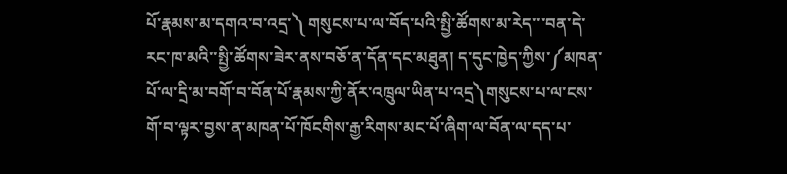པོ་རྣམས་མ་དགའ་བ་འདྲ་༽ གསུངས་པ་ལ་བོད་པའི་སྤྱི་ཚོགས་མ་རེད་་་བན་དེ་རང་ཁ་མའི་་སྤྱི་ཚོགས་ཟེར་ནས་བཅོ་ན་དོན་དང་མཐུན། ད་དུང་ཁྱེད་ཀྱིས་༼མཁན་པོ་ལ་དྲི་མ་བགོ་བ་བོན་པོ་རྣམས་ཀྱི་ནོར་འཁྲུལ་ཡིན་པ་འདྲ༽གསུངས་པ་ལ་ངས་གོ་བ་ལྟར་བྱས་ན་མཁན་པོ་ཁོངགིས་རྒྱ་རིགས་མང་པོ་ཞིག་ལ་བོན་ལ་དད་པ་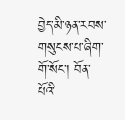བྱེད་མི་ཉན་རབས་གསུངས་པ་ཞིག་གོ་སོང་། བོན་པོའི་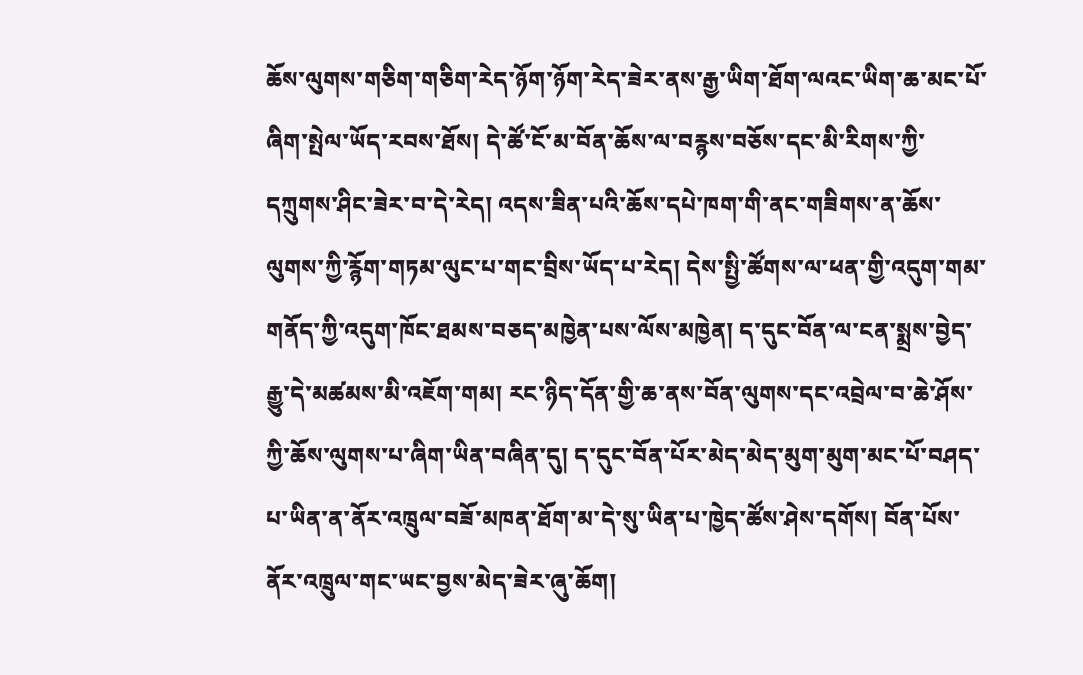ཆོས་ལུགས་གཅིག་གཅིག་རེད་ཉོག་ཉོག་རེད་ཟེར་ནས་རྒྱ་ཡིག་ཐོག་ལའང་ཡིག་ཆ་མང་པོ་ཞིག་སྤེལ་ཡོད་རབས་ཐོས། དེ་ཚོ་ངོ་མ་བོན་ཆོས་ལ་བརྙས་བཅོས་དང་མི་རིགས་ཀྱི་དཀྲུགས་ཤིང་ཟེར་བ་དེ་རེད། འདས་ཟིན་པའི་ཆོས་དཔེ་ཁག་གི་ནང་གཟིགས་ན་ཆོས་ལུགས་ཀྱི་རྙོག་གཏམ་ལུང་པ་གང་བྲིས་ཡོད་པ་རེད། དེས་སྤྱི་ཚོགས་ལ་ཕན་གྱི་འདུག་གམ་གནོད་ཀྱི་འདུག་ཁོང་ཐམས་བཅད་མཁྱེན་པས་ལོས་མཁྱེན། ད་དུང་བོན་ལ་ངན་སྨྲས་བྱེད་རྒྱུ་དེ་མཚམས་མི་འཇོག་གམ། རང་ཉིད་དོན་གྱི་ཆ་ནས་བོན་ལུགས་དང་འབྲེལ་བ་ཆེ་ཤོས་ཀྱི་ཆོས་ལུགས་པ་ཞིག་ཡིན་བཞིན་དུ། ད་དུང་བོན་པོར་མེད་མེད་མུག་མུག་མང་པོ་བཤད་པ་ཡིན་ན་ནོར་འཁྲུལ་བཟོ་མཁན་ཐོག་མ་དེ་སུ་ཡིན་པ་ཁྱེད་ཚོས་ཤེས་དགོས། བོན་པོས་ནོར་འཁྲུལ་གང་ཡང་བྱས་མེད་ཟེར་ཞུ་ཆོག།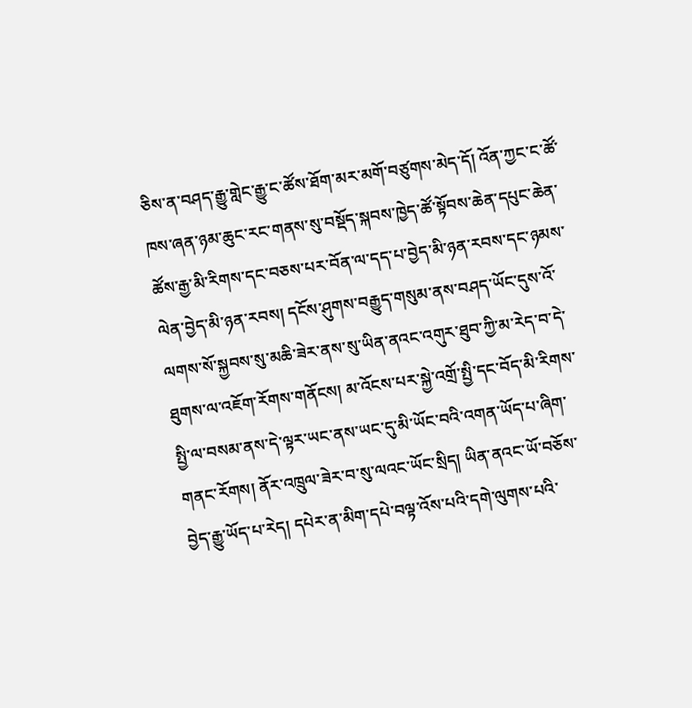ཅིས་ན་བཤད་རྒྱུ་གླེང་རྒྱུ་ང་ཚོས་ཐོག་མར་མགོ་བཙུགས་མེད་དོ། འོན་ཀྱང་ང་ཚོ་ཁས་ཞན་ཉམ་ཆུང་རང་གནས་སུ་བསྡོད་སྐབས་ཁྱེད་ཚོ་སྟོབས་ཆེན་དཔུང་ཆེན་ཚོས་རྒྱ་མི་རིགས་དང་བཅས་པར་བོན་ལ་དད་པ་བྱེད་མི་ཉན་རབས་དང་ཉམས་ལེན་བྱེད་མི་ཉན་རབས། དངོས་ཤུགས་བརྒྱུད་གསུམ་ནས་བཤད་ཡོང་དུས་འོ་ལགས་སོ་སྐྱབས་སུ་མཆི་ཟེར་ནས་སུ་ཡིན་ནའང་འགུར་ཐུབ་ཀྱི་མ་རེད་བ་དེ་ཐུགས་ལ་འཇོག་རོགས་གནོངས། མ་འོངས་པར་སྐྱེ་འགྲོ་སྤྱི་དང་བོད་མི་རིགས་སྤྱི་ལ་བསམ་ནས་དེ་ལྟར་ཡང་ནས་ཡང་དུ་མི་ཡོང་བའི་འགན་ཡོད་པ་ཞིག་གནང་རོགས། ནོར་འཁྲུལ་ཟེར་བ་སུ་ལའང་ཡོང་སྲིད། ཡིན་ནའང་ཡོ་བཅོས་བྱེད་རྒྱུ་ཡོད་པ་རེད། དཔེར་ན་མིག་དཔེ་བལྟ་འོས་པའི་དགེ་ལུགས་པའི་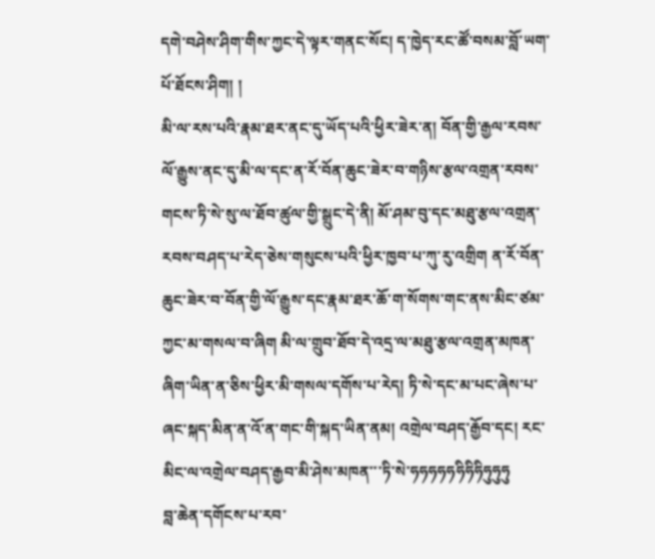དགེ་བཤེས་ཤིག་གིས་ཀྱང་དེ་ལྟར་གནང་སོང། ད་ཁྱེད་རང་ཚོ་བསམ་བློ་ཡག་པོ་ཐོངས་ཤིག། །
མི་ལ་རས་པའི་རྣམ་ཐར་ནང་དུ་ཡོད་པའི་ཕྱིར་ཟེར་ན། བོན་གྱི་རྒྱལ་རབས་ལོ་རྒྱུས་ནང་དུ་མི་ལ་དང་ན་རོ་བོན་ཆུང་ཟེར་བ་གཉིས་རྩལ་འགྲན་རབས་གངས་ཏི་སེ་སུ་ལ་ཐོབ་ཚུལ་གྱི་སྒྲུང་དེ་ནི། མོ་ཤམ་བུ་དང་མཐུ་རྩལ་འགྲན་རབས་བཤད་པ་རེད་ཅེས་གསུངས་པའི་ཕྱིར་ཁྱབ་པ་ཀུ་རུ་འགྲིག ན་རོ་བོན་ཆུང་ཟེར་བ་བོན་གྱི་ལོ་རྒྱུས་དང་རྣམ་ཐར་ཆོ་ག་སོགས་གང་ནས་མིང་ཙམ་ཀྱང་མ་གསལ་བ་ཞིག མི་ལ་གྲུབ་ཐོབ་དེ་འདྲ་ལ་མཐུ་རྩལ་འགྲན་མཁན་ཞིག་ཡིན་ན་ཅིས་ཕྱིར་མི་གསལ་དགོས་པ་རེད། ཏི་སེ་དང་མ་པང་ཞེས་པ་ཞང་སྐད་མིན་ན་འོ་ན་གང་གི་སྐད་ཡིན་ནམ། འགྲེལ་བཤད་རྒྱོབ་དང། རང་མིང་ལ་འགྲེལ་བཤད་རྒྱབ་མི་ཤེས་མཁན་་་ཏི་སེ་ཧཧཧཧཧཧིཧིཧིཧུཧུཧུ
བླ་ཆེན་དགོངས་པ་རབ་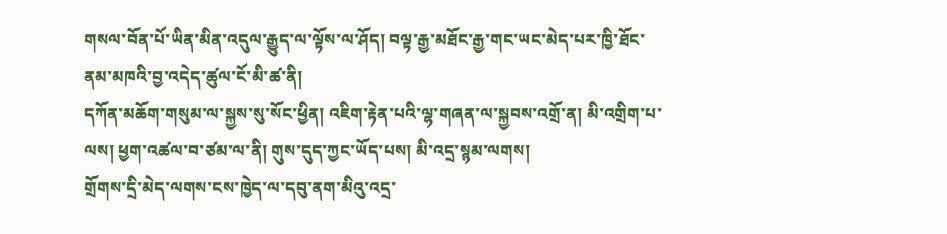གསལ་བོན་པོ་ཡིན་མིན་འདུལ་རྒྱུད་ལ་ལྟོས་ལ་ཤོད། བལྟ་རྒྱ་མཐོང་རྒྱ་གང་ཡང་མེད་པར་ཁྱི་ཐོང་ནམ་མཁའི་བྱ་འདེད་ཚུལ་ངོ་མི་ཚ་ནི།
དཀོན་མཆོག་གསུམ་ལ་སྐྱས་སུ་སོང་ཕྱིན། འཇིག་རྟེན་པའི་ལྷ་གཞན་ལ་སྐྱབས་འགྲོ་ན། མི་འགྲིག་པ་ལས། ཕྱག་འཚལ་བ་ཙམ་ལ་ནི། གུས་དུད་ཀྱང་ཡོད་པས། མི་འདྲ་སྙམ་ལགས།
གྲོགས་དྲི་མེད་ལགས་ངས་ཁྱེད་ལ་དབུ་ནག་མིའུ་འདྲ་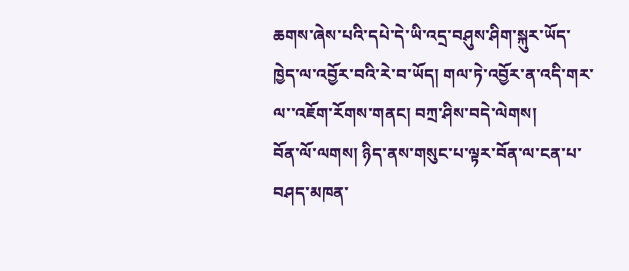ཆགས་ཞེས་པའི་དཔེ་དེ་ཡི་འདྲ་བཤུས་ཤིག་སྐུར་ཡོད་ཁྱེད་ལ་འབྱོར་བའི་རེ་བ་ཡོད། གལ་ཏེ་འབྱོར་ན་འདི་གར་ལ་་འཇོག་རོགས་གནང། བཀྲ་ཤིས་བདེ་ལེགས།
བོན་ལོ་ལགས། ཉིད་ནས་གསུང་པ་ལྟར་བོན་ལ་ངན་པ་བཤད་མཁན་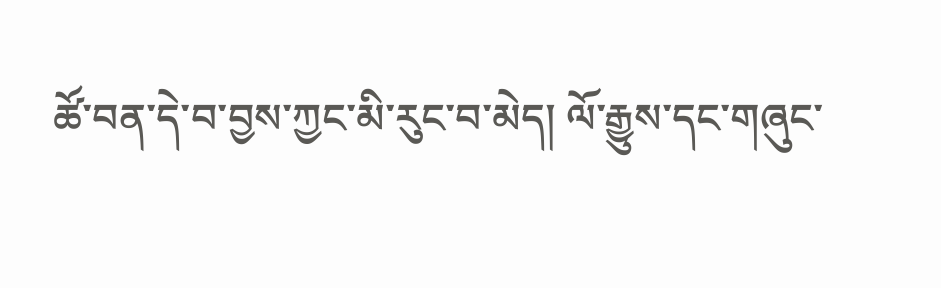ཚོ་བན་དེ་བ་བྱས་ཀྱང་མི་རུང་བ་མེད། ལོ་རྒྱུས་དང་གཞུང་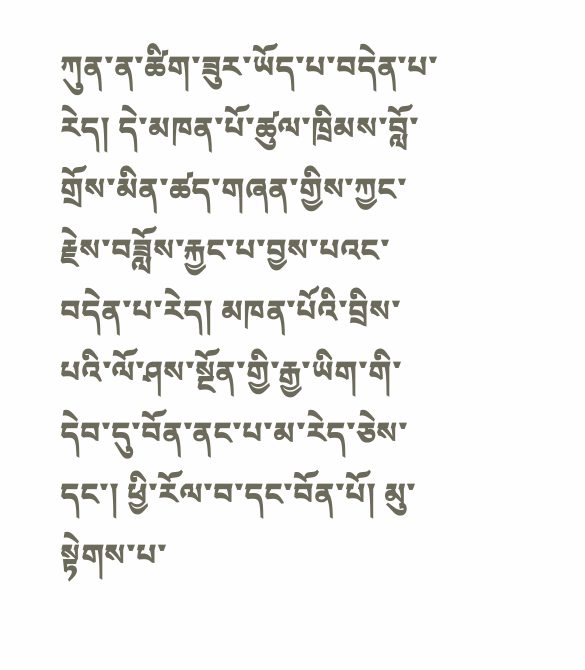ཀུན་ན་ཚིག་ཟུར་ཡོད་པ་བདེན་པ་རེད། དེ་མཁན་པོ་ཚུལ་ཁྲིམས་བློ་གྲོས་མིན་ཚད་གཞན་གྱིས་ཀྱང་རྗེས་བཟློས་རྐྱང་པ་བྱས་པའང་བདེན་པ་རེད། མཁན་པོའི་བྲིས་པའི་ལོ་ཤས་སྔོན་གྱི་རྒྱ་ཡིག་གི་དེབ་དུ་བོན་ནང་པ་མ་རེད་ཅེས་དང་། ཕྱི་རོལ་བ་དང་བོན་པོ། མུ་སྟེགས་པ་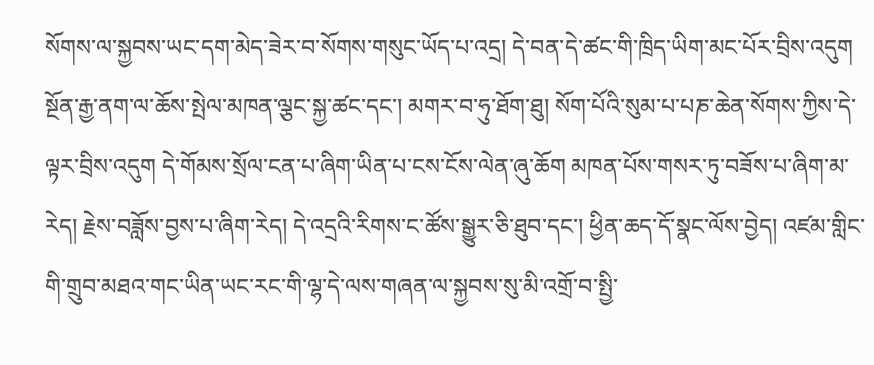སོགས་ལ་སྐྱབས་ཡང་དག་མེད་ཟེར་བ་སོགས་གསུང་ཡོད་པ་འདྲ། དེ་བན་དེ་ཚང་གི་ཁྲིད་ཡིག་མང་པོར་བྲིས་འདུག སྔོན་རྒྱ་ནག་ལ་ཆོས་སྤེལ་མཁན་ལྕང་སྐྱ་ཚང་དང་། མགར་བ་ཧུ་ཐོག་ཐུ། སོག་པོའི་སུམ་པ་པཎ་ཆེན་སོགས་ཀྱིས་དེ་ལྟར་བྲིས་འདུག དེ་གོམས་སྲོལ་ངན་པ་ཞིག་ཡིན་པ་ངས་ངོས་ལེན་ཞུ་ཆོག མཁན་པོས་གསར་ཏུ་བཟོས་པ་ཞིག་མ་རེད། རྗེས་བཟློས་བྱས་པ་ཞིག་རེད། དེ་འདྲའི་རིགས་ང་ཚོས་སྒྱུར་ཅི་ཐུབ་དང་། ཕྱིན་ཆད་དོ་སྣང་ལོས་བྱེད། འཛམ་གླིང་གི་གྲུབ་མཐའ་གང་ཡིན་ཡང་རང་གི་ལྷ་དེ་ལས་གཞན་ལ་སྐྱབས་སུ་མི་འགྲོ་བ་སྤྱི་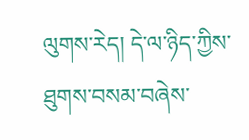ལུགས་རེད། དེ་ལ་ཉིད་ཀྱིས་ཐུགས་བསམ་བཞེས་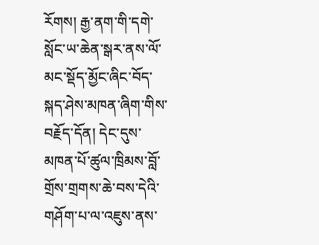རོགས། རྒྱ་ནག་གི་དགེ་སློང་ཡ་ཆེན་སྒར་ནས་ལོ་མང་སྡོད་མྱོང་ཞིང་བོད་སྐད་ཤེས་མཁན་ཞིག་གིས་བརྗོད་དོན། དེང་དུས་མཁན་པོ་ཚུལ་ཁྲིམས་བློ་གྲོས་གྲགས་ཆེ་བས་དེའི་གཤོག་པ་ལ་འཇུས་ནས་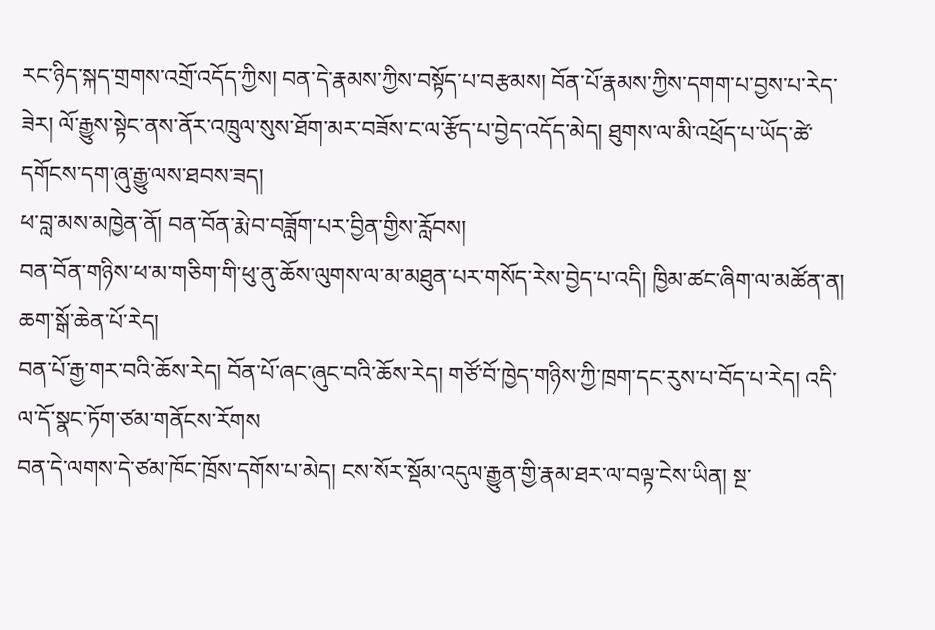རང་ཉིད་སྐད་གྲགས་འགྲོ་འདོད་ཀྱིས། བན་དེ་རྣམས་ཀྱིས་བསྟོད་པ་བརྩམས། བོན་པོ་རྣམས་ཀྱིས་དགག་པ་བྱས་པ་རེད་ཟེར། ལོ་རྒྱུས་སྟེང་ནས་ནོར་འཁྲུལ་སུས་ཐོག་མར་བཟོས་ང་ལ་རྩོད་པ་བྱེད་འདོད་མེད། ཐུགས་ལ་མི་འཕྲོད་པ་ཡོད་ཚེ་དགོངས་དག་ཞུ་རྒྱུ་ལས་ཐབས་ཟད།
ཕ་བླ་མས་མཁྱེན་ནོ། བན་བོན་རྨེ་བ་བཟློག་པར་བྱིན་གྱིས་རློབས།
བན་བོན་གཉིས་ཕ་མ་གཅིག་གི་ཕུ་ནུ་ཆོས་ལུགས་ལ་མ་མཐུན་པར་གསོད་རེས་བྱེད་པ་འདི། ཁྱིམ་ཚང་ཞིག་ལ་མཚོན་ན། ཆག་སྒོ་ཆེན་པོ་རེད།
བན་པོ་རྒྱ་གར་བའི་ཆོས་རེད། བོན་པོ་ཞང་ཞུང་བའི་ཆོས་རེད། གཙོ་བོ་ཁྱེད་གཉིས་ཀྱི་ཁྲག་དང་རུས་པ་བོད་པ་རེད། འདི་ལ་དོ་སྣང་ཏོག་ཙམ་གནོངས་རོགས
བན་དེ་ལགས་དེ་ཙམ་ཁོང་ཁྲོས་དགོས་པ་མེད། ངས་སོར་སྡོམ་འདུལ་རྒྱུན་གྱི་རྣམ་ཐར་ལ་བལྟ་ངེས་ཡིན། སྔ་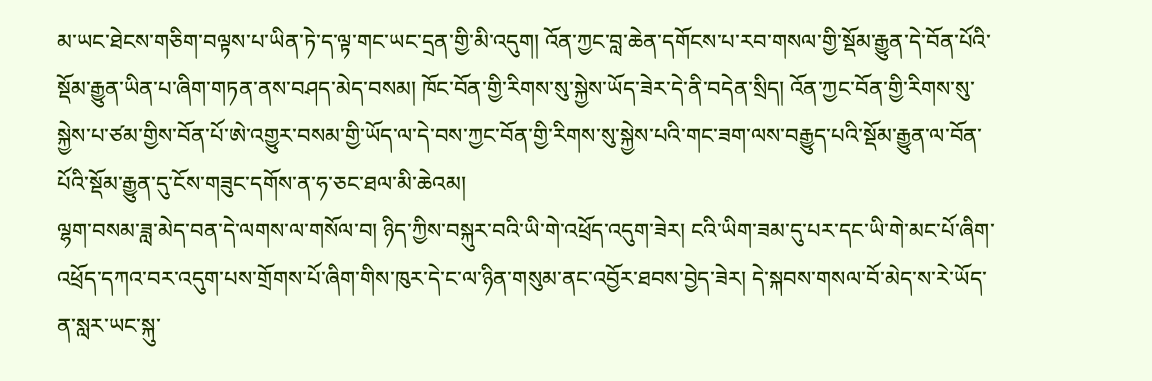མ་ཡང་ཐེངས་གཅིག་བལྟས་པ་ཡིན་ཏེ་ད་ལྟ་གང་ཡང་དྲན་གྱི་མི་འདུག། འོན་ཀྱང་བླ་ཆེན་དགོངས་པ་རབ་གསལ་གྱི་སྡོམ་རྒྱུན་དེ་བོན་པོའི་སྡོམ་རྒྱུན་ཡིན་པ་ཞིག་གཏན་ནས་བཤད་མེད་བསམ། ཁོང་བོན་གྱི་རིགས་སུ་སྐྱེས་ཡོད་ཟེར་དེ་ནི་བདེན་སྲིད། འོན་ཀྱང་བོན་གྱི་རིགས་སུ་སྐྱེས་པ་ཙམ་གྱིས་བོན་པོ་ཨེ་འགྱུར་བསམ་གྱི་ཡོད་ལ་དེ་བས་ཀྱང་བོན་གྱི་རིགས་སུ་སྐྱེས་པའི་གང་ཟག་ལས་བརྒྱུད་པའི་སྡོམ་རྒྱུན་ལ་བོན་པོའི་སྡོམ་རྒྱུན་དུ་ངོས་གཟུང་དགོས་ན་ཧ་ཅང་ཐལ་མི་ཆེའམ།
ལྷག་བསམ་ཟླ་མེད་བན་དེ་ལགས་ལ་གསོལ་བ། ཉིད་ཀྱིས་བསྐུར་བའི་ཡི་གེ་འཕྲོད་འདུག་ཟེར། ངའི་ཡིག་ཟམ་དུ་པར་དང་ཡི་གེ་མང་པོ་ཞིག་འཕྲོད་དཀའ་བར་འདུག་པས་གྲོགས་པོ་ཞིག་གིས་ཁུར་དེ་ང་ལ་ཉིན་གསུམ་ནང་འབྱོར་ཐབས་བྱེད་ཟེར། དེ་སྐབས་གསལ་བོ་མེད་ས་རེ་ཡོད་ན་སླར་ཡང་སྐུ་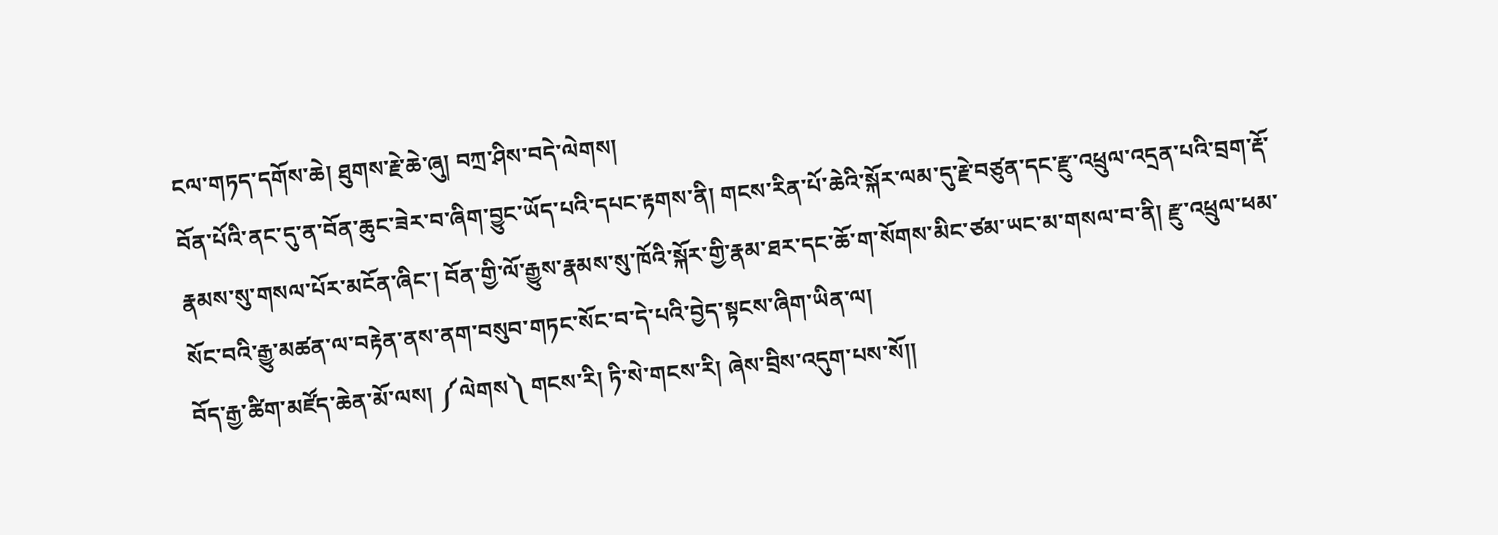ངལ་གཏད་དགོས་ཆེ། ཐུགས་རྗེ་ཆེ་ཞུ། བཀྲ་ཤིས་བདེ་ལེགས།
བོན་པོའི་ནང་དུ་ན་བོན་ཆུང་ཟེར་བ་ཞིག་བྱུང་ཡོད་པའི་དཔང་རྟགས་ནི། གངས་རིན་པོ་ཆེའི་སྐོར་ལམ་དུ་རྗེ་བཙུན་དང་རྫུ་འཕྲུལ་འདྲན་པའི་བྲག་རྡོ་རྣམས་སུ་གསལ་པོར་མངོན་ཞིང་། བོན་གྱི་ལོ་རྒྱུས་རྣམས་སུ་ཁོའི་སྐོར་གྱི་རྣམ་ཐར་དང་ཆོ་ག་སོགས་མིང་ཙམ་ཡང་མ་གསལ་བ་ནི། རྫུ་འཕྲུལ་ཕམ་སོང་བའི་རྒྱུ་མཚན་ལ་བརྟེན་ནས་ནག་བསུབ་གཏང་སོང་བ་དེ་པའི་བྱེད་སྟངས་ཞིག་ཡིན་ལ།
བོད་རྒྱ་ཚིག་མཛོད་ཆེན་མོ་ལས། ༼ལེགས༽ གངས་རི། ཏི་སེ་གངས་རི། ཞེས་བྲིས་འདུག་པས་སོ།།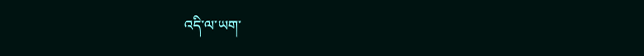འདི་ལ་ཡག་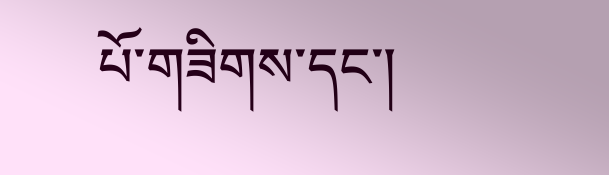པོ་གཟིགས་དང་།